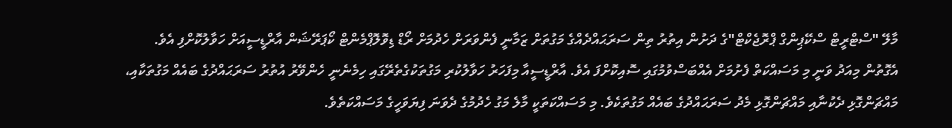މާލޭ "ސްޓްރީޓް ސްކޭޕިންގް ޕްރޮޖެކްޓް"ގެ ދަށުން އިތުރު ތިން ސަރަޙައްދެއްގެ މަގުތަށް ޒަމާނީ ފެންވަރަށް ހެދުމަށް ރޯޑް ޑިވޮލޮޕްމެންޓް ކޯޕަރޭޝަން އާރްޑީސީއަށް ހަވާލުކޮށްފި އެވެ.
އެގޮތުން މިއަދު ވަނީ މި މަސައްކަތް ފެށުމަށް އެއްބަސްވުމުގައި ސޮއިކޮށްފަ އެވެ. އާރްޑީސީއާ މިފަހަރު ހަވާލުކުރި މަގުތަކުގެތެރޭގައި ހިމެނެނީ ހެންވޭރު އުތުރު ސަރަޙައްދުގެ ބައެއް މަގުތަކާއި، މައްޗަންގޮޅި ދެކުނާއި މައްޗަންގޮޅި މެދު ސަރަޙައްދުގެ ބައެއް މަގުތަކެވެ. މި މަސައްކަތަކީ މާލެ މަގު ހެދުމުގެ ދެވަނަ ފިޔަވަހީގެ މަސައްކަތެވެ.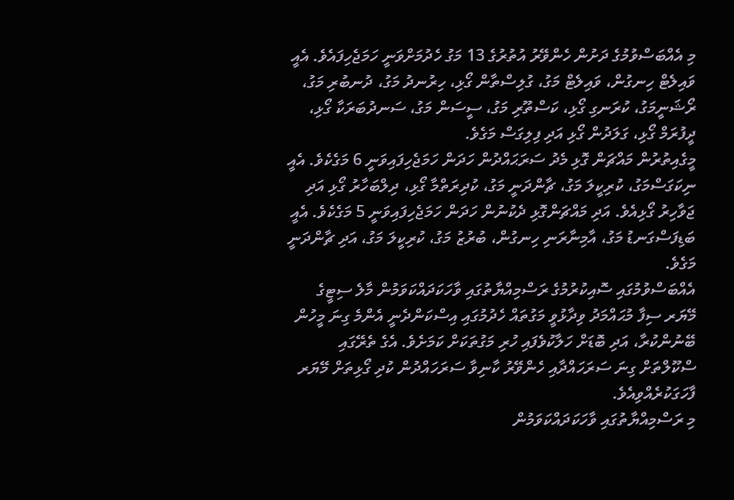މި އެއްބަސްވުމުގެ ދަށުން ހެންވޭރު އުތުރުގެ 13 މަގު ހެދުމަށްވަނީ ހަމަޖެހިފައެވެ. އެއީ ވައިލެޓް ހިނގުން، ވައިލެޓް މަގު، ގުލިސްތާން ގޯޅި، ހިރުނދު މަގު، ދުނބުރި މަގު، ރޯޝަނީމަގު، ކުރަނގި ގޯޅި، ކަސްތޫރި މަގު، ސީސަން މަގު، ސަނދުބަރަކާ ގޯޅި، ދީފުރަމް ގޯޅި، ގަލަދުން ގޯޅި އަދި ފިލިގަސް މަގެވެ.
މީގެއިތުރުން މައްޗަން ގޮޅި މެދު ސަރަޙައްދުން ހަދަން ހަމަޖެހިފައިވަނީ 6 މަގެކެވެ. އެއީ ނިކަގަސްމަގު، ކުރިކީލަ މަގު، ޗާންދަނީ މަގު، ކުދިރަތްމާ ގޯޅި، ދިލްބަހާރު ގޯޅި އަދި ޖަވާހިރު ގޯޅިއެވެ. އަދި މައްޗަންގޮޅި ދެކުނުން ހަދަން ހަމަޖެހިފައިވަނީ 5 މަގެކެވެ. އެއީ ބަޑިފަސްގަނޑު މަގު، އާމިނާރަނި ހިނގުން، ބުރުޒު މަގު، ކުރިކީލަ މަގު، އަދި ޗާންދަނީ މަގެވެ.
އެއްބަސްވުމުގައި ސޮއިކުރުމުގެ ރަސްމިއްޔާތުގައި ވާހަކަދައްކަވަމުން މާލެ ސިޓީގެ މޭޔަރ ސިފާ މުޙައްމަދު ވިދާޅުވީ މަގުތައް ހެދުމުގައި އިސްކަންދެނީ އެންމެ ގިނަ މީހުން ބޭނުންކުރާ، އަދި ބޮޑަށް ހަލާކުވެފައި ހުރި މަގުތަކަށް ކަމަށެވެ. އެގެ ތެރޭގައި ސްކޫލްތަށް ގިނަ ސަރަހައްދާއި ހެންވޭރު ކާނިވާ ސަރަހައްދުން ކުދި ގޯޅިތަށް މޭޔަރ ފާހަގަކުރެއްވިއެވެ.
މި ރަސްމިއްޔާތުގައި ވާހަކަދައްކަވަމުން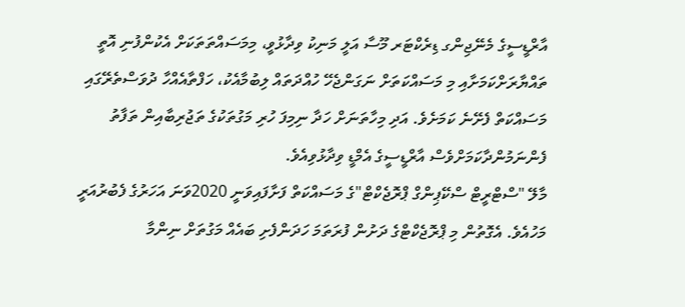އާރްޑީސީގެ މެނޭޖިންގ ޑިރެކްޓަރ މޫސާ އަލީ މަނިކު ވިދާޅުވީ، މިމަސައްތަތަކަށް އެކުންފުނި އޮތީ ތައްޔާރަށްކަމަށާއި މި މަސައްކަތަށް ނަގަންޖެހޭ ހުއްދަތައް ލިބުމާއެކު، ހަފްތާއެއްހާ ދުވަސްތެރޭގައި މަސައްކަތް ފެށޭނެ ކަމަށެވެ. އަދި މިހާތަނަށް ހަދާ ނިމިފަ ހުރި މަގުތަކުގެ ތަޖުރިބާއިން ތަފާތު ފެންނަމުންދާކަމަށްވެސް އާރްޑީސީގެ އެމްޑީ ވިދާޅުވިއެވެ.
މާލޭ "ސްޓްރީޓް ސްކޭޕިންގް ޕްރޮޖެކްޓް"ގެ މަސައްކަތް ފަށާފައިވަނީ 2020ވަނަ އަހަރުގެ ފެބުރުއަރީ މަހުއެވެ. އެގޮތުން މި ޕްރޮޖެކްޓްގެ ދަށުން ފުރަތަމަ ހަދަންފެށި ބައެއް މަގުތަށް ނިންމާ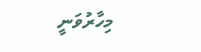މިހާރުވަނީ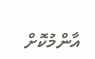އާންމުކޮށް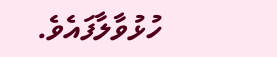ހުޅުވާލާފައެވެ.